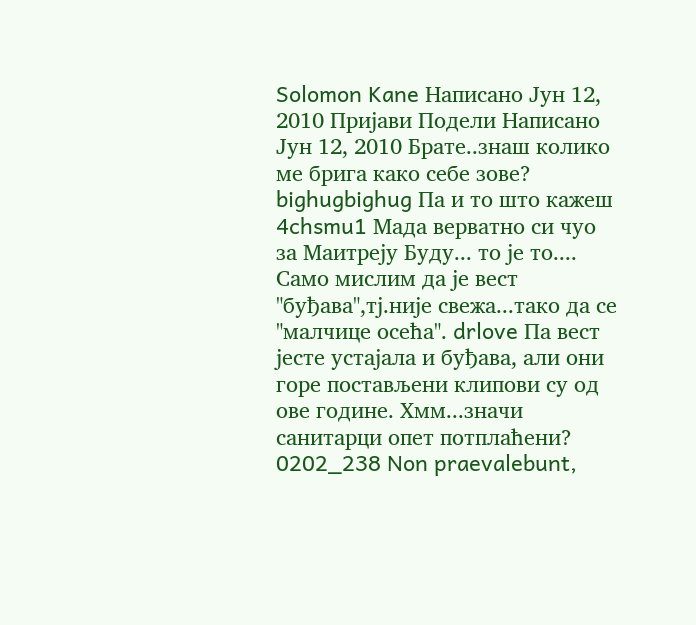Solomon Kane Написано Јун 12, 2010 Пријави Подели Написано Јун 12, 2010 Брате..знаш колико ме брига како себе зове? bighugbighug Па и то што кажеш 4chsmu1 Мада верватно си чуо за Маитреју Буду... то је то.... Само мислим да је вест "буђава",тј.није свежа...тако да се "малчице осећа". drlove Па вест јесте устајала и буђава, али они горе постављени клипови су од ове године. Хмм...значи санитарци опет потплаћени? 0202_238 Non praevalebunt,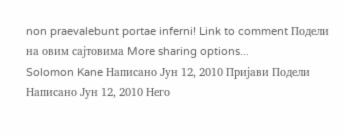non praevalebunt portae inferni! Link to comment Подели на овим сајтовима More sharing options...
Solomon Kane Написано Јун 12, 2010 Пријави Подели Написано Јун 12, 2010 Него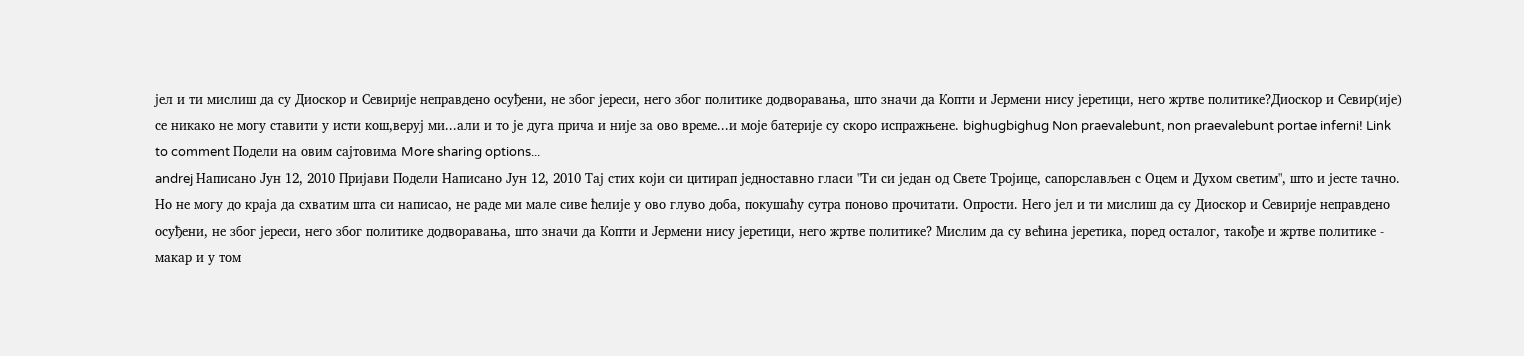јел и ти мислиш да су Диоскор и Севирије неправдено осуђени, не због јереси, него због политике додворавања, што значи да Копти и Јермени нису јеретици, него жртве политике?Диоскор и Севир(ије) се никако не могу ставити у исти кош,веруј ми...али и то је дуга прича и није за ово време...и моје батерије су скоро испражњене. bighugbighug Non praevalebunt, non praevalebunt portae inferni! Link to comment Подели на овим сајтовима More sharing options...
andrej Написано Јун 12, 2010 Пријави Подели Написано Јун 12, 2010 Тај стих који си цитирап једноставно гласи "Ти си један од Свете Тројице, сапорслављен с Оцем и Духом светим", што и јесте тачно. Но не могу до краја да схватим шта си написао, не раде ми мале сиве ћелије у ово глуво доба, покушаћу сутра поново прочитати. Опрости. Него јел и ти мислиш да су Диоскор и Севирије неправдено осуђени, не због јереси, него због политике додворавања, што значи да Копти и Јермени нису јеретици, него жртве политике? Мислим да су већина јеретика, поред осталог, такође и жртве политике - макар и у том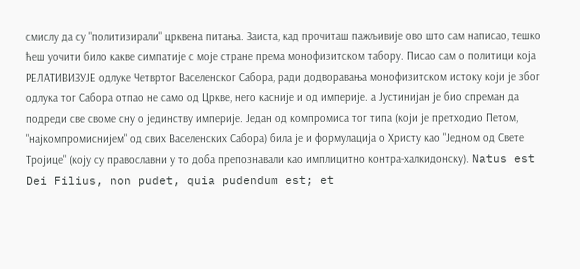смислу да су "политизирали" црквена питања. Заиста, кад прочиташ пажљивије ово што сам написао, тешко ћеш уочити било какве симпатије с моје стране према монофизитском табору. Писао сам о политици која РЕЛАТИВИЗУЈЕ одлуке Четвртог Васеленског Сабора, ради додворавања монофизитском истоку који је због одлука тог Сабора отпао не само од Цркве, него касније и од империје. а Јустинијан је био спреман да подреди све своме сну о јединству империје. Један од компромиса тог типа (који је претходио Петом, "најкомпромиснијем" од свих Васеленских Сабора) била је и формулација о Христу као "Једном од Свете Тројице" (коју су православни у то доба препознавали као имплицитно контра-халкидонску). Natus est Dei Filius, non pudet, quia pudendum est; et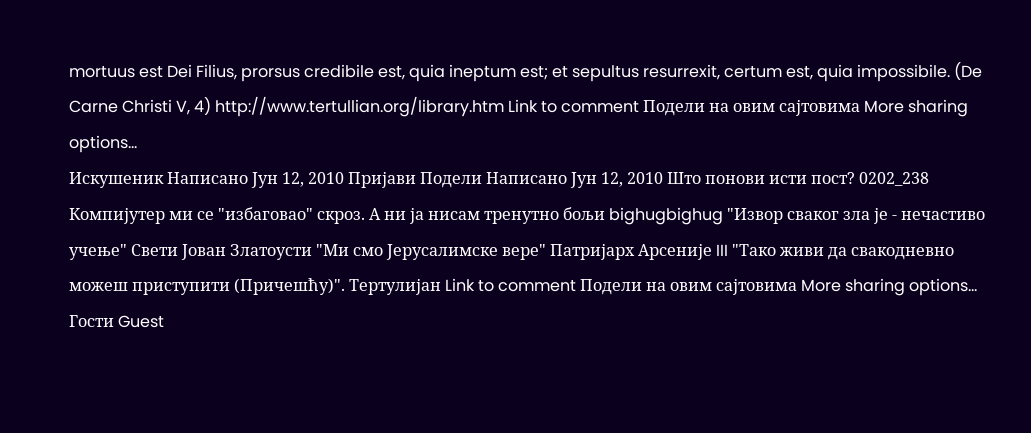mortuus est Dei Filius, prorsus credibile est, quia ineptum est; et sepultus resurrexit, certum est, quia impossibile. (De Carne Christi V, 4) http://www.tertullian.org/library.htm Link to comment Подели на овим сајтовима More sharing options...
Искушеник Написано Јун 12, 2010 Пријави Подели Написано Јун 12, 2010 Што понови исти пост? 0202_238 Компијутер ми се "избаговао" скроз. А ни ја нисам тренутно бољи bighugbighug "Извор сваког зла је - нечастиво учење" Свети Јован Златоусти "Ми смо Јерусалимске вере" Патријарх Арсеније III "Тако живи да свакодневно можеш приступити (Причешћу)". Тертулијан Link to comment Подели на овим сајтовима More sharing options...
Гости Guest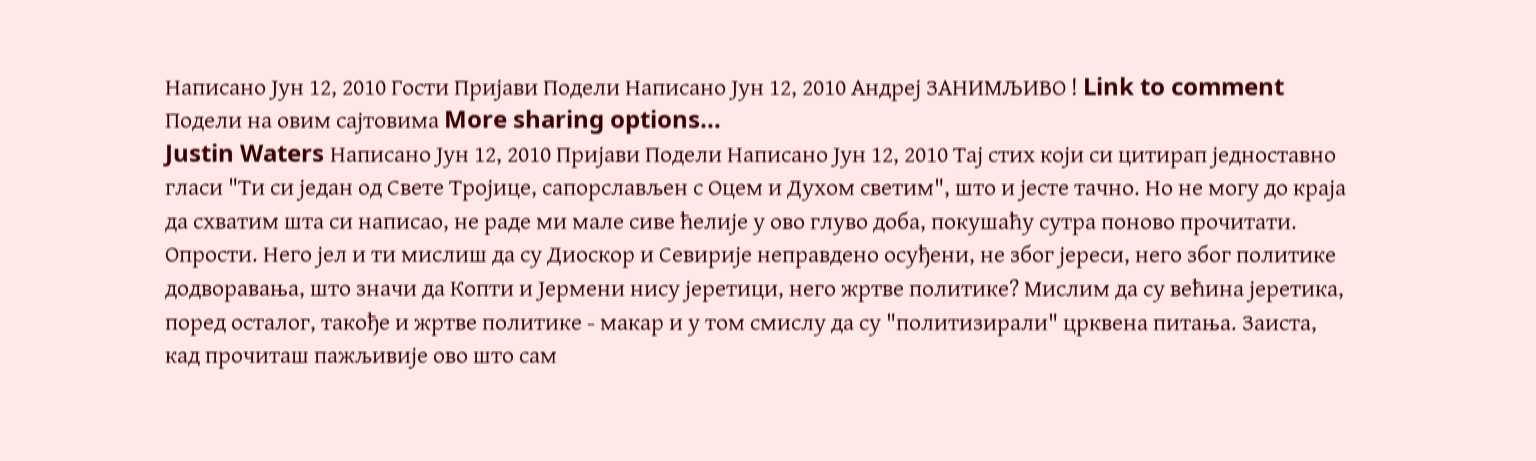Написано Јун 12, 2010 Гости Пријави Подели Написано Јун 12, 2010 Андреј ЗАНИМЉИВО ! Link to comment Подели на овим сајтовима More sharing options...
Justin Waters Написано Јун 12, 2010 Пријави Подели Написано Јун 12, 2010 Тај стих који си цитирап једноставно гласи "Ти си један од Свете Тројице, сапорслављен с Оцем и Духом светим", што и јесте тачно. Но не могу до краја да схватим шта си написао, не раде ми мале сиве ћелије у ово глуво доба, покушаћу сутра поново прочитати. Опрости. Него јел и ти мислиш да су Диоскор и Севирије неправдено осуђени, не због јереси, него због политике додворавања, што значи да Копти и Јермени нису јеретици, него жртве политике? Мислим да су већина јеретика, поред осталог, такође и жртве политике - макар и у том смислу да су "политизирали" црквена питања. Заиста, кад прочиташ пажљивије ово што сам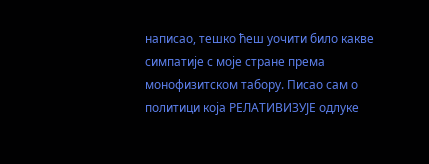написао, тешко ћеш уочити било какве симпатије с моје стране према монофизитском табору. Писао сам о политици која РЕЛАТИВИЗУЈЕ одлуке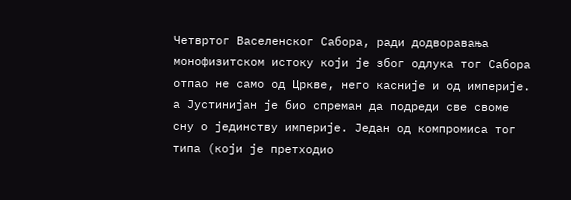Четвртог Васеленског Сабора, ради додворавања монофизитском истоку који је због одлука тог Сабора отпао не само од Цркве, него касније и од империје. а Јустинијан је био спреман да подреди све своме сну о јединству империје. Један од компромиса тог типа (који је претходио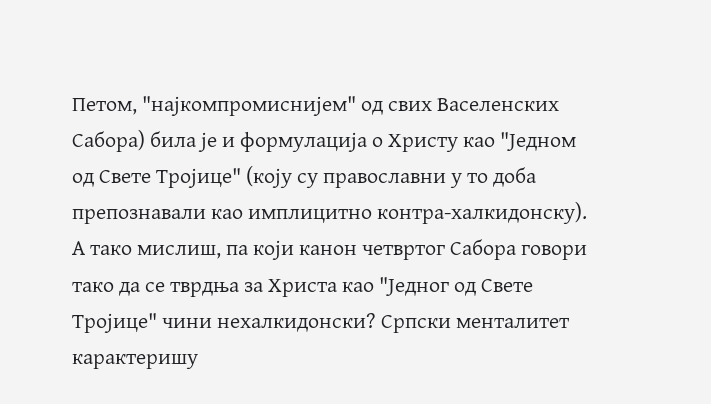Петом, "најкомпромиснијем" од свих Васеленских Сабора) била је и формулација о Христу као "Једном од Свете Тројице" (коју су православни у то доба препознавали као имплицитно контра-халкидонску). А тако мислиш, па који канон четвртог Сабора говори тако да се тврдња за Христа као "Једног од Свете Тројице" чини нехалкидонски? Српски менталитет карактеришу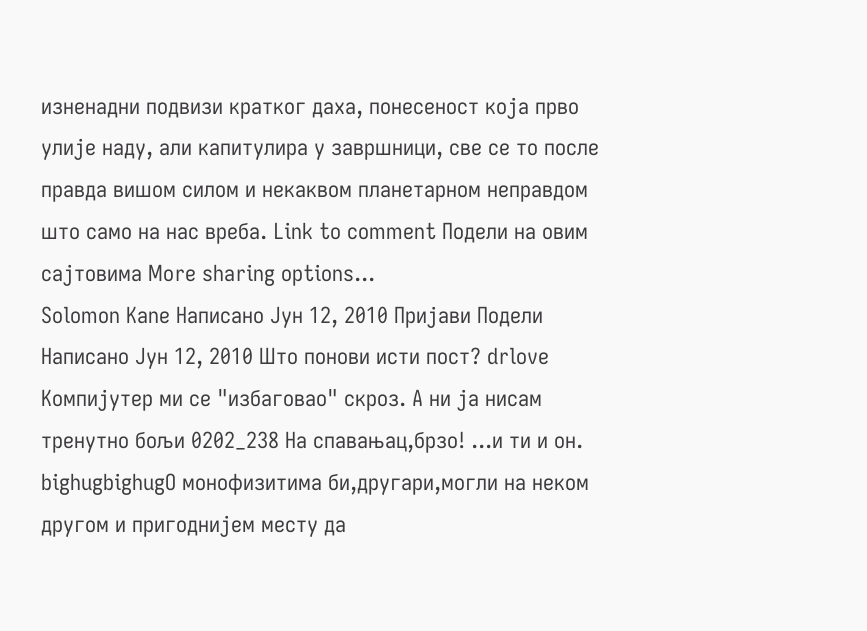изненадни подвизи кратког даха, понесеност која прво улије наду, али капитулира у завршници, све се то после правда вишом силом и некаквом планетарном неправдом што само на нас вреба. Link to comment Подели на овим сајтовима More sharing options...
Solomon Kane Написано Јун 12, 2010 Пријави Подели Написано Јун 12, 2010 Што понови исти пост? drlove Компијутер ми се "избаговао" скроз. А ни ја нисам тренутно бољи 0202_238 На спавањац,брзо! ...и ти и он. bighugbighugО монофизитима би,другари,могли на неком другом и пригоднијем месту да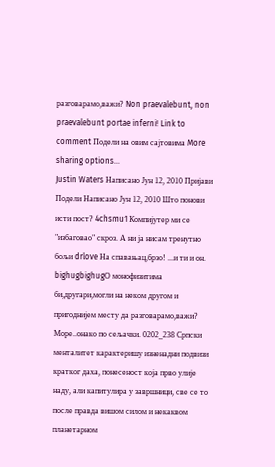разговарамо,важи? Non praevalebunt, non praevalebunt portae inferni! Link to comment Подели на овим сајтовима More sharing options...
Justin Waters Написано Јун 12, 2010 Пријави Подели Написано Јун 12, 2010 Што понови исти пост? 4chsmu1 Компијутер ми се "избаговао" скроз. А ни ја нисам тренутно бољи drlove На спавањац,брзо! ...и ти и он. bighugbighugО монофизитима би,другари,могли на неком другом и пригоднијем месту да разговарамо,важи? Море..онако по сељачки. 0202_238 Српски менталитет карактеришу изненадни подвизи кратког даха, понесеност која прво улије наду, али капитулира у завршници, све се то после правда вишом силом и некаквом планетарном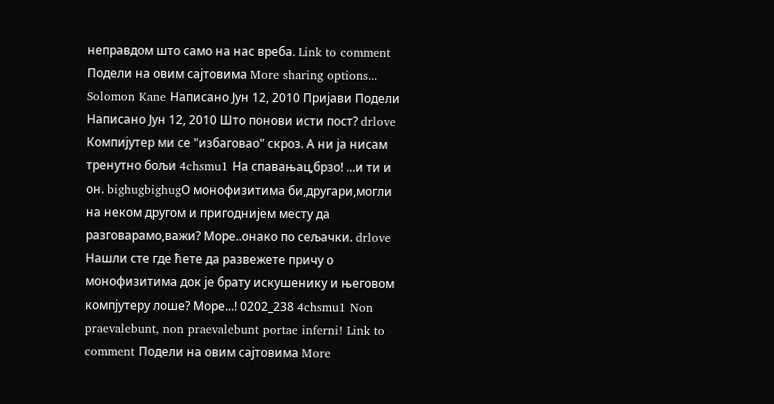неправдом што само на нас вреба. Link to comment Подели на овим сајтовима More sharing options...
Solomon Kane Написано Јун 12, 2010 Пријави Подели Написано Јун 12, 2010 Што понови исти пост? drlove Компијутер ми се "избаговао" скроз. А ни ја нисам тренутно бољи 4chsmu1 На спавањац,брзо! ...и ти и он. bighugbighugО монофизитима би,другари,могли на неком другом и пригоднијем месту да разговарамо,важи? Море..онако по сељачки. drlove Нашли сте где ћете да развежете причу о монофизитима док је брату искушенику и његовом компјутеру лоше? Море...! 0202_238 4chsmu1 Non praevalebunt, non praevalebunt portae inferni! Link to comment Подели на овим сајтовима More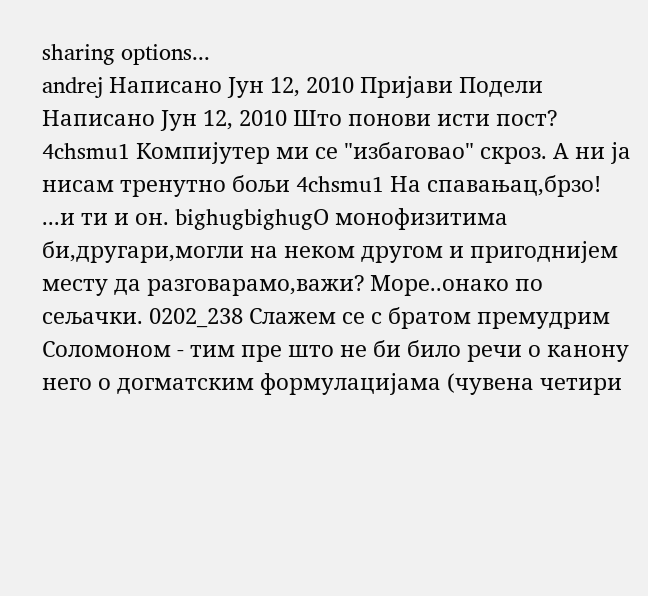sharing options...
andrej Написано Јун 12, 2010 Пријави Подели Написано Јун 12, 2010 Што понови исти пост? 4chsmu1 Компијутер ми се "избаговао" скроз. А ни ја нисам тренутно бољи 4chsmu1 На спавањац,брзо! ...и ти и он. bighugbighugО монофизитима би,другари,могли на неком другом и пригоднијем месту да разговарамо,важи? Море..онако по сељачки. 0202_238 Слажем се с братом премудрим Соломоном - тим пре што не би било речи о канону него о догматским формулацијама (чувена четири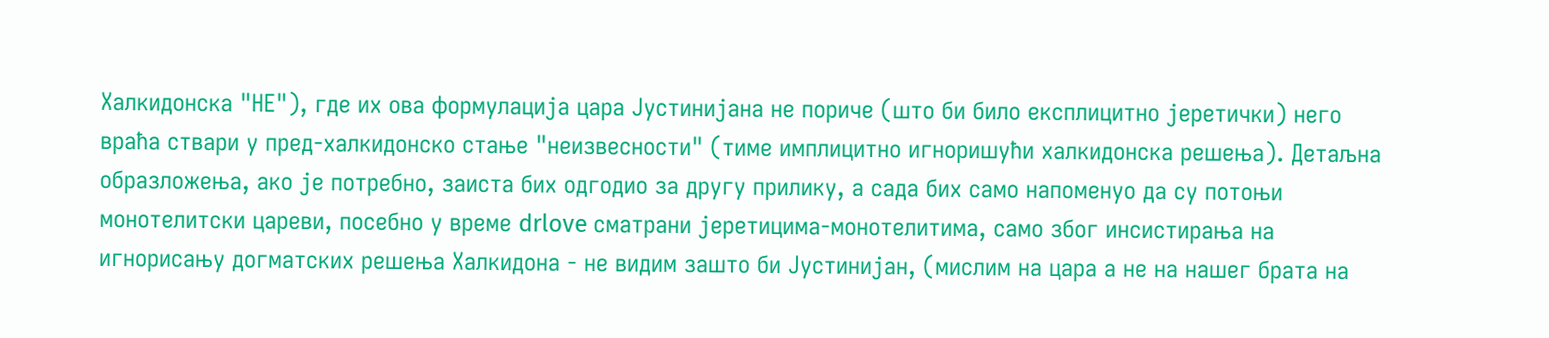Халкидонска "НЕ"), где их ова формулација цара Јустинијана не пориче (што би било експлицитно јеретички) него враћа ствари у пред-халкидонско стање "неизвесности" (тиме имплицитно игноришући халкидонска решења). Детаљна образложења, ако је потребно, заиста бих одгодио за другу прилику, а сада бих само напоменуо да су потоњи монотелитски цареви, посебно у време drlove сматрани јеретицима-монотелитима, само због инсистирања на игнорисању догматских решења Халкидона - не видим зашто би Јустинијан, (мислим на цара а не на нашег брата на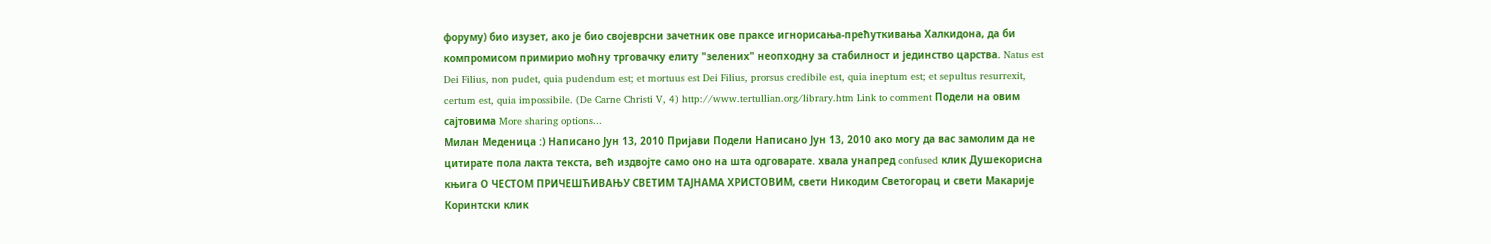форуму) био изузет, ако је био својеврсни зачетник ове праксе игнорисања-прећуткивања Халкидона, да би компромисом примирио моћну трговачку елиту "зелених" неопходну за стабилност и јединство царства. Natus est Dei Filius, non pudet, quia pudendum est; et mortuus est Dei Filius, prorsus credibile est, quia ineptum est; et sepultus resurrexit, certum est, quia impossibile. (De Carne Christi V, 4) http://www.tertullian.org/library.htm Link to comment Подели на овим сајтовима More sharing options...
Милан Меденица :) Написано Јун 13, 2010 Пријави Подели Написано Јун 13, 2010 ако могу да вас замолим да не цитирате пола лакта текста, већ издвојте само оно на шта одговарате. хвала унапред confused клик Душекорисна књига О ЧЕСТОМ ПРИЧЕШЋИВАЊУ СВЕТИМ ТАЈНАМА ХРИСТОВИМ, свети Никодим Светогорац и свети Макарије Коринтски клик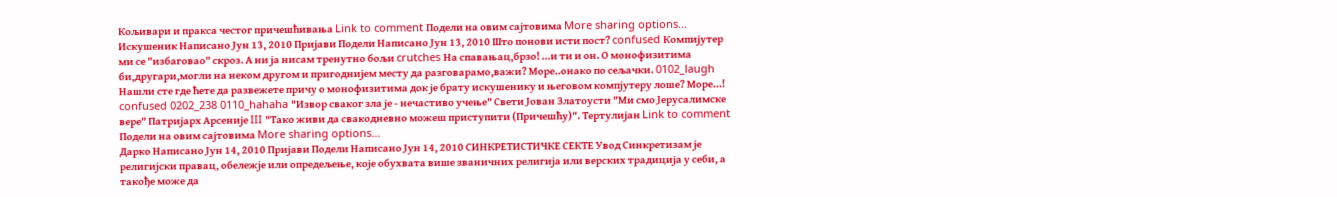Кољивари и пракса честог причешћивања Link to comment Подели на овим сајтовима More sharing options...
Искушеник Написано Јун 13, 2010 Пријави Подели Написано Јун 13, 2010 Што понови исти пост? confused Компијутер ми се "избаговао" скроз. А ни ја нисам тренутно бољи crutches На спавањац,брзо! ...и ти и он. О монофизитима би,другари,могли на неком другом и пригоднијем месту да разговарамо,важи? Море..онако по сељачки. 0102_laugh Нашли сте где ћете да развежете причу о монофизитима док је брату искушенику и његовом компјутеру лоше? Море...! confused 0202_238 0110_hahaha "Извор сваког зла је - нечастиво учење" Свети Јован Златоусти "Ми смо Јерусалимске вере" Патријарх Арсеније III "Тако живи да свакодневно можеш приступити (Причешћу)". Тертулијан Link to comment Подели на овим сајтовима More sharing options...
Дарко Написано Јун 14, 2010 Пријави Подели Написано Јун 14, 2010 СИНКРЕТИСТИЧКЕ СЕКТЕ Увод Синкретизам је религијски правац, обележје или опредељење, које обухвата више званичних религија или верских традиција у себи, а такође може да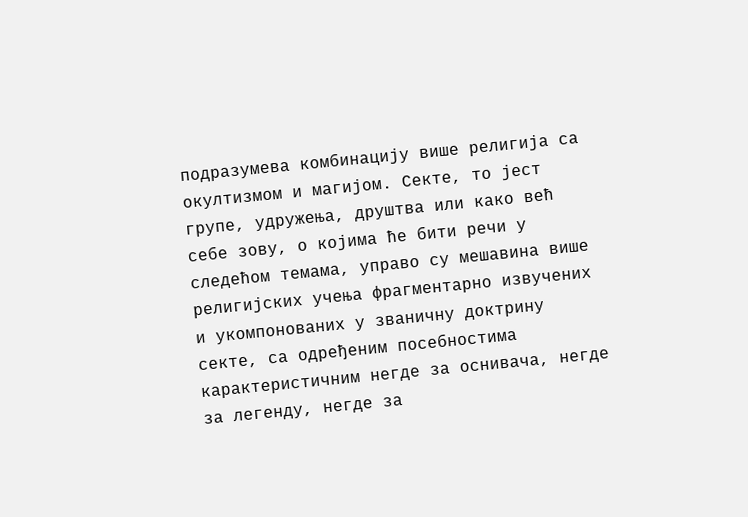подразумева комбинацију више религија са окултизмом и магијом. Секте, то јест групе, удружења, друштва или како већ себе зову, о којима ће бити речи у следећом темама, управо су мешавина више религијских учења фрагментарно извучених и укомпонованих у званичну доктрину секте, са одређеним посебностима карактеристичним негде за оснивача, негде за легенду, негде за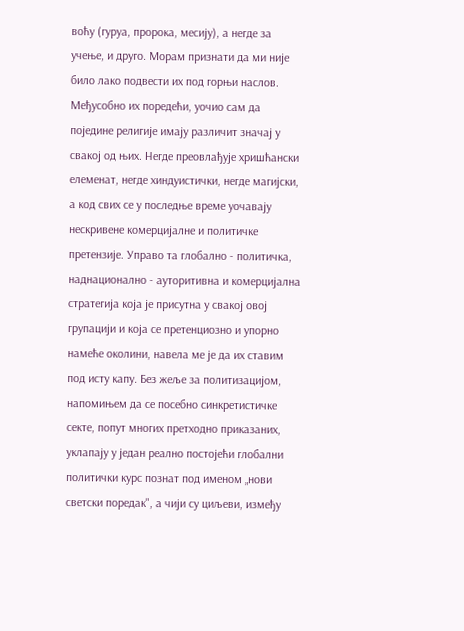воћу (гуруа, пророка, месију), а негде за учење, и друго. Морам признати да ми није било лако подвести их под горњи наслов. Међусобно их поредећи, уочио сам да поједине религије имају различит значај у свакој од њих. Негде преовлађује хришћански елеменат, негде хиндуистички, негде магијски, а код свих се у последње време уочавају нескривене комерцијалне и политичке претензије. Управо та глобално - политичка, наднационално - ауторитивна и комерцијална стратегија која је присутна у свакој овој групацији и која се претенциозно и упорно намеће околини, навела ме је да их ставим под исту капу. Без жеље за политизацијом, напомињем да се посебно синкретистичке секте, попут многих претходно приказаних, уклапају у један реално постојећи глобални политички курс познат под именом „нови светски поредак", а чији су циљеви, између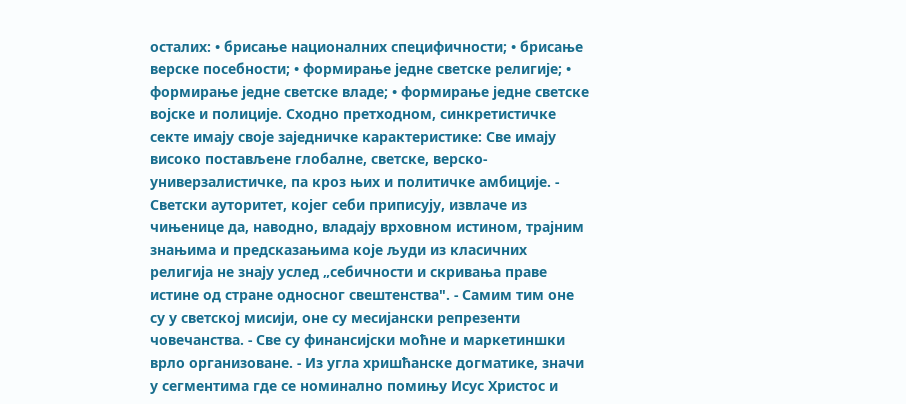осталих: • брисање националних специфичности; • брисање верске посебности; • формирање једне светске религије; • формирање једне светске владе; • формирање једне светске војске и полиције. Сходно претходном, синкретистичке секте имају своје заједничке карактеристике: Све имају високо постављене глобалне, светске, верско-универзалистичке, па кроз њих и политичке амбиције. - Светски ауторитет, којег себи приписују, извлаче из чињенице да, наводно, владају врховном истином, трајним знањима и предсказањима које људи из класичних религија не знају услед „себичности и скривања праве истине од стране односног свештенства". - Самим тим оне су у светској мисији, оне су месијански репрезенти човечанства. - Све су финансијски моћне и маркетиншки врло организоване. - Из угла хришћанске догматике, значи у сегментима где се номинално помињу Исус Христос и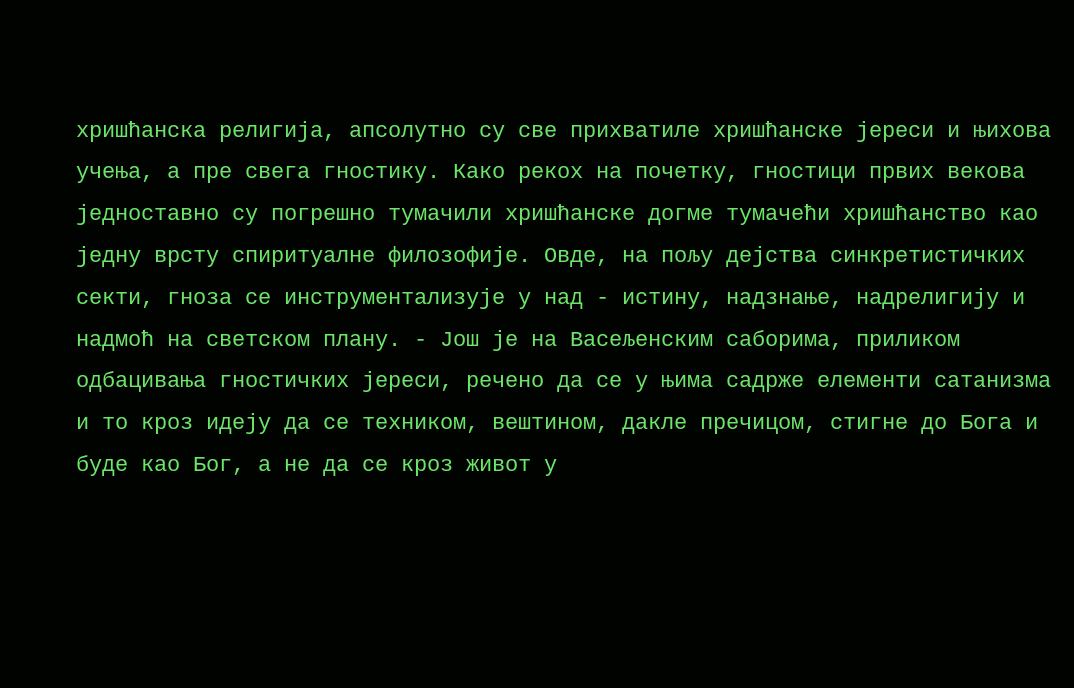хришћанска религија, апсолутно су све прихватиле хришћанске јереси и њихова учења, а пре свега гностику. Како рекох на почетку, гностици првих векова једноставно су погрешно тумачили хришћанске догме тумачећи хришћанство као једну врсту спиритуалне филозофије. Овде, на пољу дејства синкретистичких секти, гноза се инструментализује у над - истину, надзнање, надрелигију и надмоћ на светском плану. - Још је на Васељенским саборима, приликом одбацивања гностичких јереси, речено да се у њима садрже елементи сатанизма и то кроз идеју да се техником, вештином, дакле пречицом, стигне до Бога и буде као Бог, а не да се кроз живот у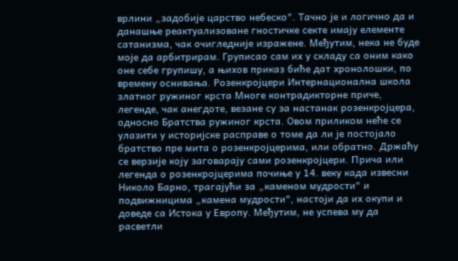врлини „задобије царство небеско". Тачно је и логично да и данашње реактуализоване гностичке секте имају елементе сатанизма, чак очигледније изражене. Међутим, нека не буде моје да арбитрирам. Груписао сам их у складу са оним како оне себе групишу, а њихов приказ биће дат хронолошки, по времену оснивања. Розенкројцери Интернационална школа златног ружиног крста Многе контрадикторне приче, легенде, чак анегдоте, везане су за настанак розенкројцера, односно Братства ружиног крста. Овом приликом неће се улазити у историјске расправе о томе да ли је постојало братство пре мита о розенкројцерима, или обратно. Држаћу се верзије коју заговарају сами розенкројцери. Прича или легенда о розенкројцерима почиње у 14. веку када извесни Николо Барно, трагајући за „каменом мудрости" и подвижницима „камена мудрости", настоји да их окупи и доведе са Истока у Европу. Међутим, не успева му да расветли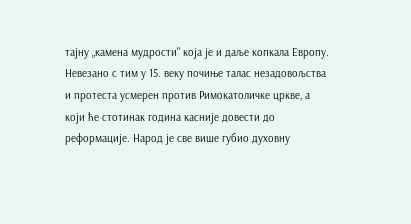тајну „камена мудрости" која је и даље копкала Европу. Невезано с тим у 15. веку почиње талас незадовољства и протеста усмерен против Римокатоличке цркве, а који ће стотинак година касније довести до реформације. Народ је све више губио духовну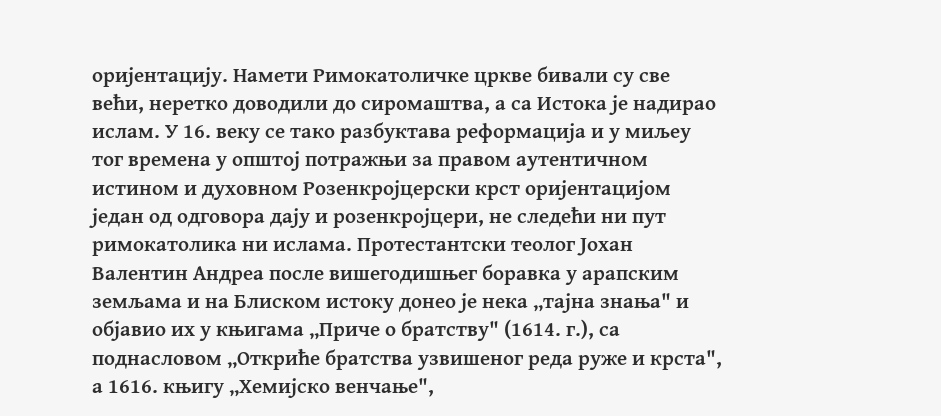оријентацију. Намети Римокатоличке цркве бивали су све већи, неретко доводили до сиромаштва, а са Истока је надирао ислам. У 16. веку се тако разбуктава реформација и у миљеу тог времена у општој потражњи за правом аутентичном истином и духовном Розенкројцерски крст оријентацијом један од одговора дају и розенкројцери, не следећи ни пут римокатолика ни ислама. Протестантски теолог Јохан Валентин Андреа после вишегодишњег боравка у арапским земљама и на Блиском истоку донео је нека „тајна знања" и објавио их у књигама „Приче о братству" (1614. г.), са поднасловом „Откриће братства узвишеног реда руже и крста", а 1616. књигу „Хемијско венчање",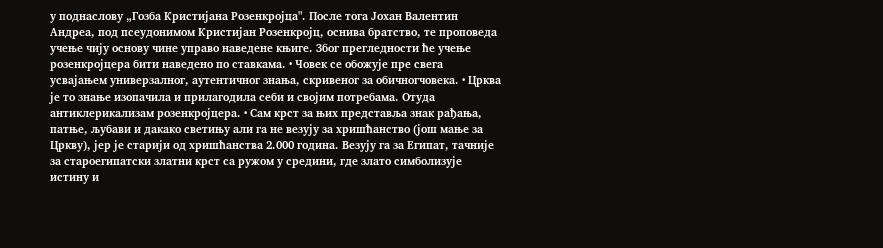у поднаслову „Гозба Кристијана Розенкројца". После тога Јохан Валентин Андреа, под псеудонимом Кристијан Розенкројц, оснива братство, те проповеда учење чију основу чине управо наведене књиге. Због прегледности ће учење розенкројцера бити наведено по ставкама. • Човек се обожује пре свега усвајањем универзалног, аутентичног знања, скривеног за обичногчовека. • Црква је то знање изопачила и прилагодила себи и својим потребама. Отуда антиклерикализам розенкројцера. • Сам крст за њих представља знак рађања, патње, љубави и дакако светињу али га не везују за хришћанство (још мање за Цркву), јер је старији од хришћанства 2.000 година. Везују га за Египат, тачније за староегипатски златни крст са ружом у средини, где злато симболизује истину и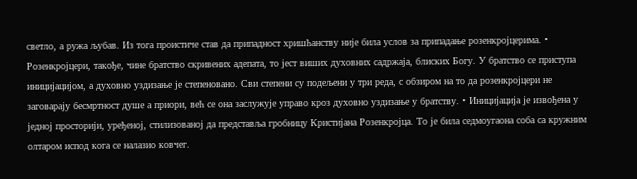светло, а ружа љубав. Из тога проистиче став да припадност хришћанству није била услов за припадање розенкројцерима. • Розенкројцери, такође, чине братство скривених адепата, то јест виших духовних садржаја, блиских Богу. У братство се приступа иницијацијом, а духовно уздизање је степеновано. Сви степени су подељени у три реда, с обзиром на то да розенкројцери не заговарају бесмртност душе а приори, већ се она заслужује управо кроз духовно уздизање у братству. • Иницијација је извођена у једној просторији, уређеној, стилизованој да представља гробницу Кристијана Розенкројца. То је била седмоугаона соба са кружним олтаром испод кога се налазио ковчег.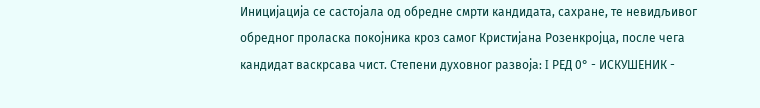Иницијација се састојала од обредне смрти кандидата, сахране, те невидљивог обредног проласка покојника кроз самог Кристијана Розенкројца, после чега кандидат васкрсава чист. Степени духовног развоја: I РЕД 0° - ИСКУШЕНИК -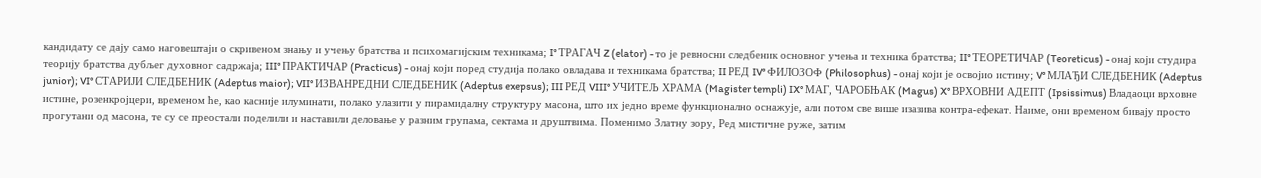кандидату се дају само наговештаји о скривеном знању и учењу братства и психомагијским техникама; I° ТРАГАЧ Z (elator) - то је ревносни следбеник основног учења и техника братства; II° ТЕОРЕТИЧАР (Teoreticus) - онај који студира теорију братства дубљег духовног садржаја; III° ПРАКТИЧАР (Practicus) - онај који поред студија полако овладава и техникама братства; II РЕД IV° ФИЛОЗОФ (Philosophus) - онај који је освојио истину; V° МЛАЂИ СЛЕДБЕНИК (Adeptus junior); VI° СТАРИЈИ СЛЕДБЕНИК (Adeptus maior); VII° ИЗВАНРЕДНИ СЛЕДБЕНИК (Adeptus exepsus); III РЕД VIII° УЧИТЕЉ ХРАМА (Magister templi) IX° МАГ, ЧАРОБЊАК (Magus) X° ВРХОВНИ АДЕПТ (Ipsissimus) Владаоци врховне истине, розенкројцери, временом ћe, као касније илуминати, полако улазити у пирамидалну структуру масона, што их једно време функционално оснажује, али потом све више изазива контра-ефекат. Наиме, они временом бивају просто прогутани од масона, те су се преостали поделили и наставили деловање у разним групама, сектама и друштвима. Поменимо Златну зору, Ред мистичне руже, затим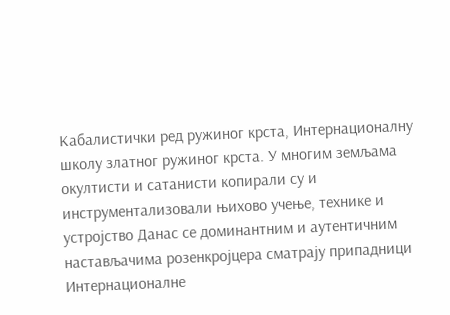Кабалистички ред ружиног крста, Интернационалну школу златног ружиног крста. У многим земљама окултисти и сатанисти копирали су и инструментализовали њихово учење, технике и устројство Данас се доминантним и аутентичним настављачима розенкројцера сматрају припадници Интернационалне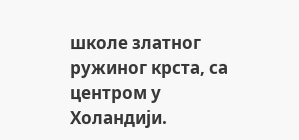школе златног ружиног крста, са центром у Холандији.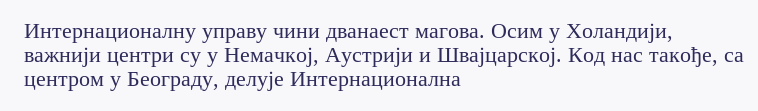Интернационалну управу чини дванаест магова. Осим у Холандији, важнији центри су у Немачкој, Аустрији и Швајцарској. Код нас такође, са центром у Београду, делује Интернационална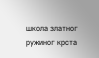школа златног ружиног крста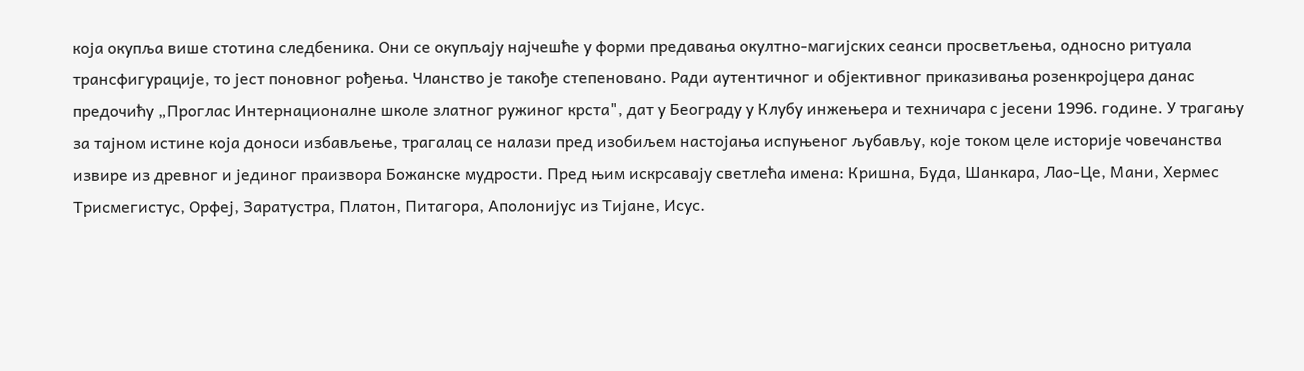која окупља више стотина следбеника. Они се окупљају најчешће у форми предавања окултно-магијских сеанси просветљења, односно ритуала трансфигурације, то јест поновног рођења. Чланство је такође степеновано. Ради аутентичног и објективног приказивања розенкројцера данас предочићу „Проглас Интернационалне школе златног ружиног крста", дат у Београду у Клубу инжењера и техничара с јесени 1996. године. У трагању за тајном истине која доноси избављење, трагалац се налази пред изобиљем настојања испуњеног љубављу, које током целе историје човечанства извире из древног и јединог праизвора Божанске мудрости. Пред њим искрсавају светлећа имена: Кришна, Буда, Шанкара, Лао-Це, Мани, Хермес Трисмегистус, Орфеј, Заратустра, Платон, Питагора, Аполонијус из Тијане, Исус.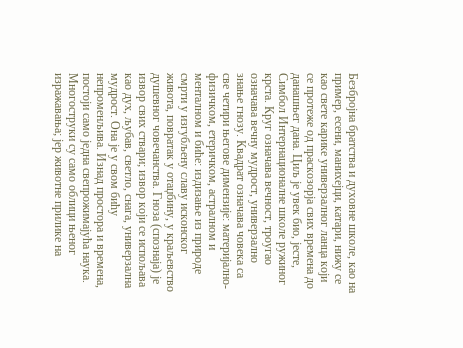Безбројна братства и духовне школе, као на пример, есени, манихејци, катари, нижу се као свете карике универзалног ланца који се протеже од праскозорја свих времена до данашњег дана. Циљ је увек био, јесте, Симбол Интернационалне школе ружиног крста. Круг означава вечност, троугао означава вечну мудрост, универзално знање гнозу. Квадрат означава човека са све четири његове димензије: материјално-физичком, етеричком, астралном и менталном и биће: издизање из природе смрти у изгубљену славу исконског живота, повратак у отаџбину, у краљевство душевног човечанства. Гноза (спознаја) је извор свих ствари; извор који се испољава као дух, љубав, светло, снага, универзална мудрост. Она је у свом бићу непроменљива. Изнад простора и времена, постоји само једна свепрожимајућа наука. Многоструки су само облици њеног изражавања; јер животне прилике на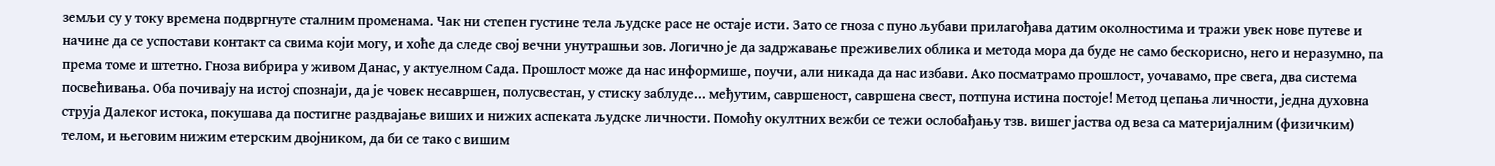земљи су у току времена подвргнуте сталним променама. Чак ни степен густине тела људске расе не остаје исти. Зато се гноза с пуно љубави прилагођава датим околностима и тражи увек нове путеве и начине да се успостави контакт са свима који могу, и хоће да следе свој вечни унутрашњи зов. Логично је да задржавање преживелих облика и метода мора да буде не само бескорисно, него и неразумно, па према томе и штетно. Гноза вибрира у живом Данас, у актуелном Сада. Прошлост може да нас информише, поучи, али никада да нас избави. Ако посматрамо прошлост, уочавамо, пре свега, два система посвећивања. Оба почивају на истој спознаји, да је човек несавршен, полусвестан, у стиску заблуде... међутим, савршеност, савршена свест, потпуна истина постоје! Метод цепања личности, једна духовна струја Далеког истока, покушава да постигне раздвајање виших и нижих аспеката људске личности. Помоћу окултних вежби се тежи ослобађању тзв. вишег јаства од веза са материјалним (физичким) телом, и његовим нижим етерским двојником, да би се тако с вишим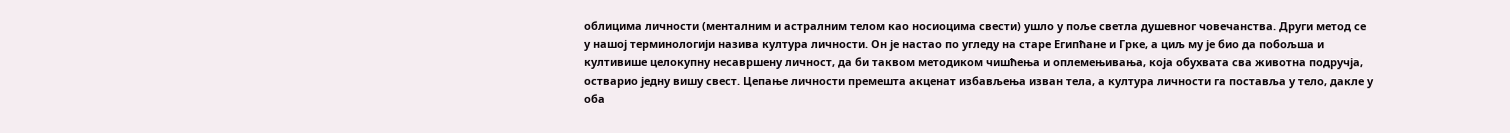облицима личности (менталним и астралним телом као носиоцима свести) ушло у поље светла душевног човечанства. Други метод се у нашој терминологији назива култура личности. Он је настао по угледу на старе Египћане и Грке, а циљ му је био да побољша и култивише целокупну несавршену личност, да би таквом методиком чишћења и оплемењивања, која обухвата сва животна подручја, остварио једну вишу свест. Цепање личности премешта акценат избављења изван тела, а култура личности га поставља у тело, дакле у оба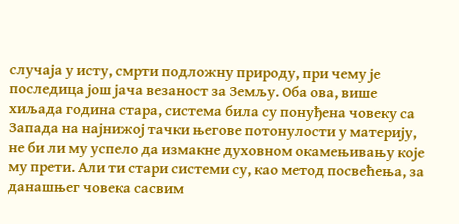случаја у исту, смрти подложну природу, при чему је последица још јача везаност за Земљу. Оба ова, више хиљада година стара, система била су понуђена човеку са Запада на најнижој тачки његове потонулости у материју, не би ли му успело да измакне духовном окамењивању које му прети. Али ти стари системи су, као метод посвећења, за данашњег човека сасвим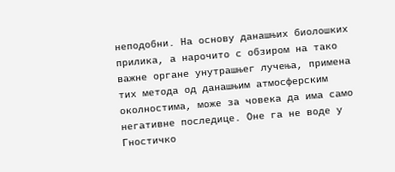неподобни. На основу данашњих биолошких прилика, а нарочито с обзиром на тако важне органе унутрашњег лучења, примена тих метода од данашњим атмосферским околностима, може за човека да има само негативне последице. Оне га не воде у Гностичко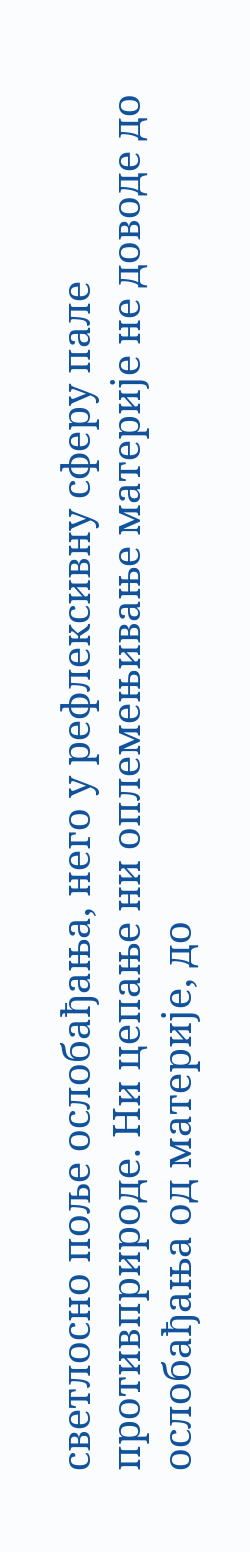светлосно поље ослобађања, него у рефлексивну сферу пале противприроде. Ни цепање ни оплемењивање материје не доводе до ослобађања од материје, до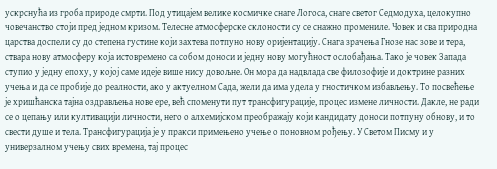ускрснућа из гроба природе смрти. Под утицајем велике космичке снаге Логоса, снаге светог Седмодуха, целокупно човечанство стоји пред једном кризом. Телесне атмосферске склоности су се снажно промениле. Човек и сва природна царства доспели су до степена густине који захтева потпуно нову оријентацију. Снага зрачења Гнозе нас зове и тера, ствара нову атмосферу која истовремено са собом доноси и једну нову могућност ослобађања. Тако је човек Запада ступио у једну епоху, у којој саме идеје више нису довољне. Он мора да надвлада све филозофије и доктрине разних учења и да се пробије до реалности, ако у актуелном Сада, жели да има удела у гностичком избављењу. То посвећење је хришћанска тајна оздрављења нове ере, већ споменути пут трансфигурације, процес измене личности. Дакле, не ради се о цепању или култивацији личности, него о алхемијском преображају који кандидату доноси потпуну обнову, и то свести душе и тела. Трансфигурација је у пракси примењено учење о поновном рођењу. У Светом Писму и у универзалном учењу свих времена, тај процес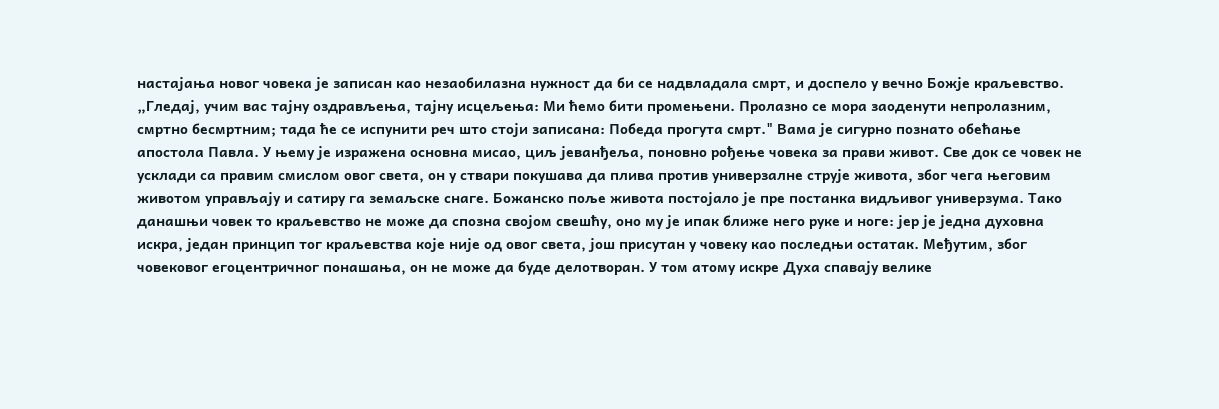настајања новог човека је записан као незаобилазна нужност да би се надвладала смрт, и доспело у вечно Божје краљевство. „Гледај, учим вас тајну оздрављења, тајну исцељења: Ми ћемо бити промењени. Пролазно се мора заоденути непролазним, смртно бесмртним; тада ће се испунити реч што стоји записана: Победа прогута смрт." Вама је сигурно познато обећање апостола Павла. У њему је изражена основна мисао, циљ јеванђеља, поновно рођење човека за прави живот. Све док се човек не усклади са правим смислом овог света, он у ствари покушава да плива против универзалне струје живота, због чега његовим животом управљају и сатиру га земаљске снаге. Божанско поље живота постојало је пре постанка видљивог универзума. Тако данашњи човек то краљевство не може да спозна својом свешћу, оно му је ипак ближе него руке и ноге: јер је једна духовна искра, један принцип тог краљевства које није од овог света, још присутан у човеку као последњи остатак. Међутим, због човековог егоцентричног понашања, он не може да буде делотворан. У том атому искре Духа спавају велике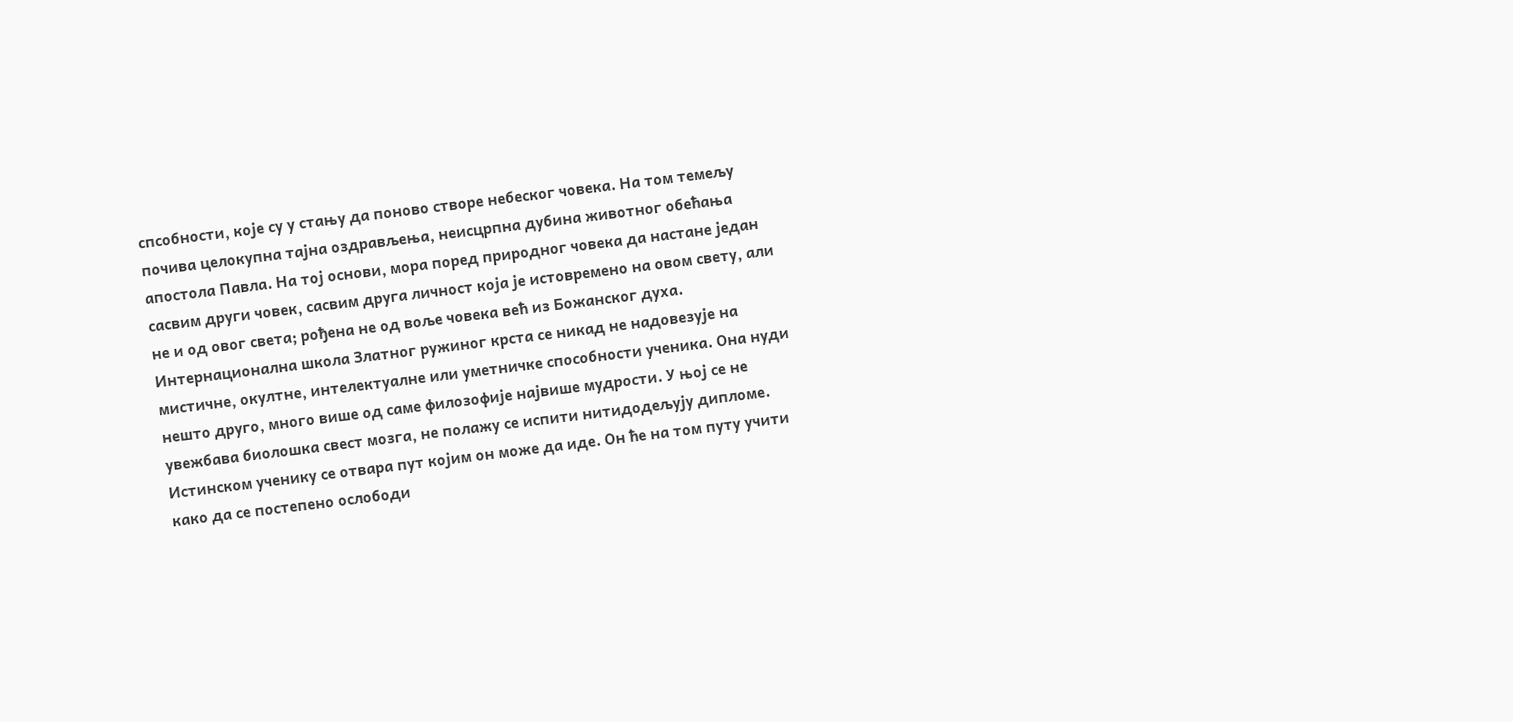спсобности, које су у стању да поново створе небеског човека. На том темељу почива целокупна тајна оздрављења, неисцрпна дубина животног обећања апостола Павла. На тој основи, мора поред природног човека да настане један сасвим други човек, сасвим друга личност која је истовремено на овом свету, али не и од овог света; рођена не од воље човека већ из Божанског духа. Интернационална школа Златног ружиног крста се никад не надовезује на мистичне, окултне, интелектуалне или уметничке способности ученика. Она нуди нешто друго, много више од саме филозофије највише мудрости. У њој се не увежбава биолошка свест мозга, не полажу се испити нитидодељују дипломе. Истинском ученику се отвара пут којим он може да иде. Он ће на том путу учити како да се постепено ослободи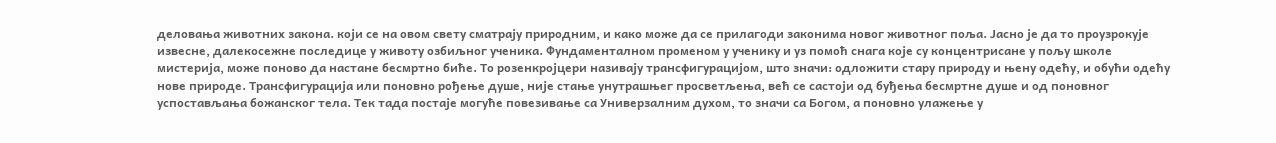деловања животних закона. који се на овом свету сматрају природним, и како може да се прилагоди законима новог животног поља. Јасно је да то проузрокује извесне, далекосежне последице у животу озбиљног ученика. Фундаменталном променом у ученику и уз помоћ снага које су концентрисане у пољу школе мистерија, може поново да настане бесмртно биће. То розенкројцери називају трансфигурацијом, што значи: одложити стару природу и њену одећу, и обући одећу нове природе. Трансфигурација или поновно рођење душе, није стање унутрашњег просветљења, већ се састоји од буђења бесмртне душе и од поновног успостављања божанског тела. Тек тада постаје могуће повезивање са Универзалним духом, то значи са Богом, а поновно улажење у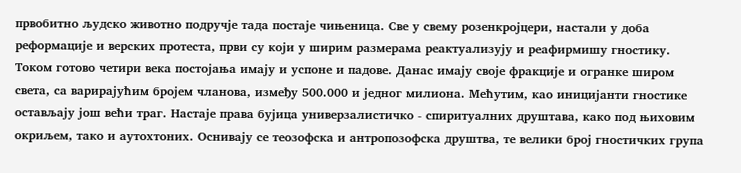првобитно људско животно подручје тада постаје чињеница. Све у свему розенкројцери, настали у доба реформације и верских протеста, први су који у ширим размерама реактуализују и реафирмишу гностику. Током готово четири века постојања имају и успоне и падове. Данас имају своје фракције и огранке широм света, са варирајућим бројем чланова, између 500.000 и једног милиона. Мећутим, као иницијанти гностике остављају још већи траг. Настаје права бујица универзалистичко - спиритуалних друштава, како под њиховим окриљем, тако и аутохтоних. Оснивају се теозофска и антропозофска друштва, те велики број гностичких група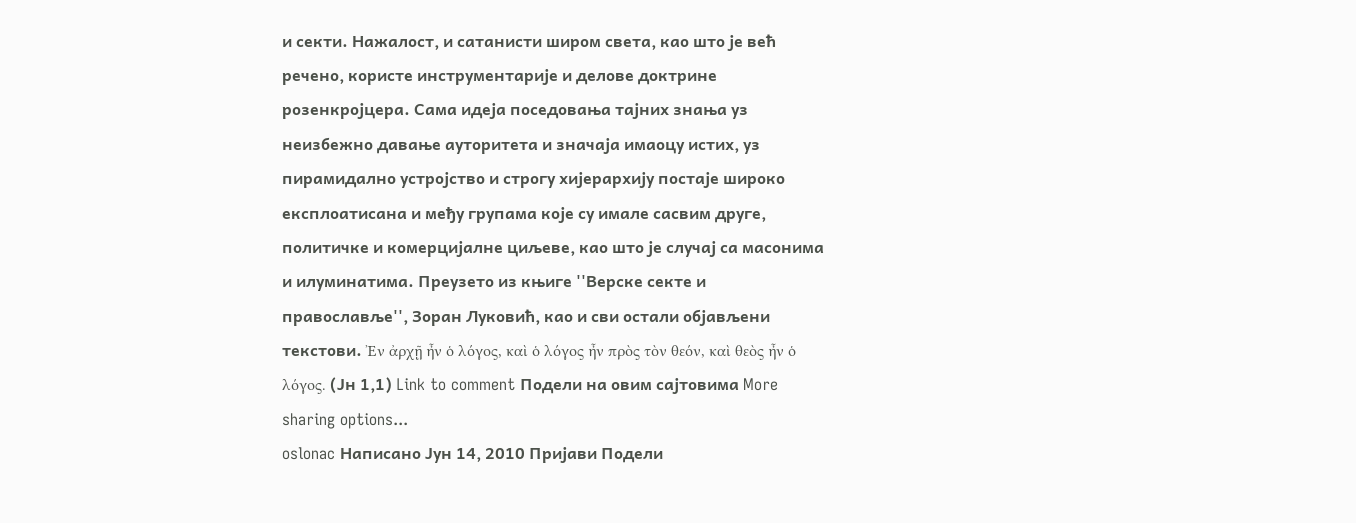и секти. Нажалост, и сатанисти широм света, као што је већ речено, користе инструментарије и делове доктрине розенкројцера. Сама идеја поседовања тајних знања уз неизбежно давање ауторитета и значаја имаоцу истих, уз пирамидално устројство и строгу хијерархију постаје широко експлоатисана и међу групама које су имале сасвим друге, политичке и комерцијалне циљеве, као што је случај са масонима и илуминатима. Преузето из књиге ''Верске секте и православље'', Зоран Луковић, као и сви остали објављени текстови. Ἐν ἀρχῇ ἦν ὁ λόγος, καὶ ὁ λόγος ἦν πρὸς τὸν θεόν, καὶ θεὸς ἦν ὁ λόγος. (Јн 1,1) Link to comment Подели на овим сајтовима More sharing options...
oslonac Написано Јун 14, 2010 Пријави Подели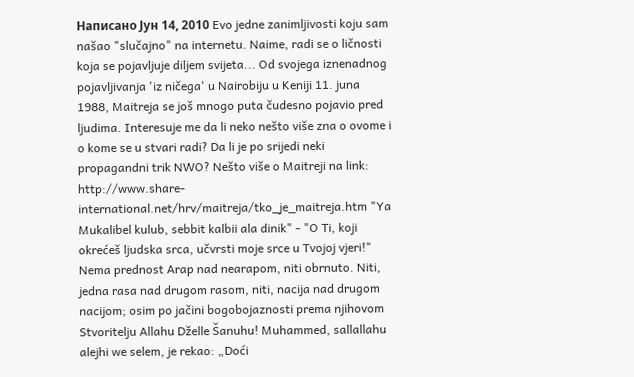Написано Јун 14, 2010 Evo jedne zanimljivosti koju sam našao "slučajno" na internetu. Naime, radi se o ličnosti koja se pojavljuje diljem svijeta... Od svojega iznenadnog pojavljivanja 'iz ničega' u Nairobiju u Keniji 11. juna 1988, Maitreja se još mnogo puta čudesno pojavio pred ljudima. Interesuje me da li neko nešto više zna o ovome i o kome se u stvari radi? Da li je po srijedi neki propagandni trik NWO? Nešto više o Maitreji na link: http://www.share-international.net/hrv/maitreja/tko_je_maitreja.htm "Ya Mukalibel kulub, sebbit kalbii ala dinik" - "O Ti, koji okrećeš ljudska srca, učvrsti moje srce u Tvojoj vjeri!" Nema prednost Arap nad nearapom, niti obrnuto. Niti, jedna rasa nad drugom rasom, niti, nacija nad drugom nacijom; osim po jačini bogobojaznosti prema njihovom Stvoritelju Allahu Dželle Šanuhu! Muhammed, sallallahu alejhi we selem, je rekao: „Doći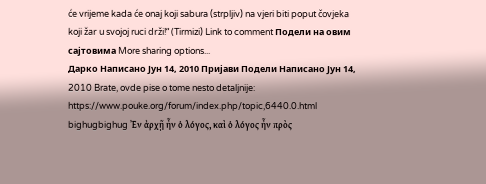će vrijeme kada će onaj koji sabura (strpljiv) na vjeri biti poput čovjeka koji žar u svojoj ruci drži!“ (Tirmizi) Link to comment Подели на овим сајтовима More sharing options...
Дарко Написано Јун 14, 2010 Пријави Подели Написано Јун 14, 2010 Brate, ovde pise o tome nesto detaljnije: https://www.pouke.org/forum/index.php/topic,6440.0.html bighugbighug Ἐν ἀρχῇ ἦν ὁ λόγος, καὶ ὁ λόγος ἦν πρὸς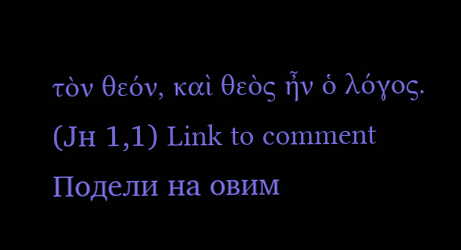τὸν θεόν, καὶ θεὸς ἦν ὁ λόγος. (Јн 1,1) Link to comment Подели на овим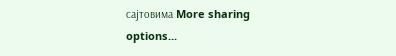сајтовима More sharing options...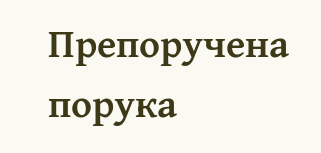Препоручена порука